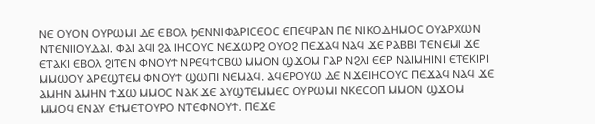ⲚⲈ ⲞⲨⲞⲚ ⲞⲨⲢⲰⲘⲒ ⲆⲈ ⲈⲂⲞⲖ ϦⲈⲚⲚⲒⲪⲀⲢⲒⲤⲈⲞⲤ ⲈⲠⲈϤⲢⲀⲚ ⲠⲈ ⲚⲒⲔⲞⲆⲎⲘⲞⲤ ⲞⲨⲀⲢⲬⲰⲚ ⲚⲦⲈⲚⲒⲒⲞⲨⲆⲀⲒ. ⲪⲀⲒ ⲀϤⲒ ϨⲀ ⲒⲎⲤⲞⲨⲤ ⲚⲈϪⲰⲢϨ ⲞⲨⲞϨ ⲠⲈϪⲀϤ ⲚⲀϤ ϪⲈ ⲢⲀⲂⲂⲒ ⲦⲈⲚⲈⲘⲒ ϪⲈ ⲈⲦⲀⲔⲒ ⲈⲂⲞⲖ ϨⲒⲦⲈⲚ ⲪⲚⲞⲨϮ ⲚⲢⲈϤϮⲤⲂⲰ ⲘⲘⲞⲚ ϢϪⲞⲘ ⲄⲀⲢ ⲚϨⲖⲒ ⲈⲈⲢ ⲚⲀⲒⲘⲎⲒⲚⲒ ⲈⲦⲈⲔⲒⲢⲒ ⲘⲘⲰⲞⲨ ⲀⲢⲈϢⲦⲈⲘ ⲪⲚⲞⲨϮ ϢⲰⲠⲒ ⲚⲈⲘⲀϤ. ⲀϤⲈⲢⲞⲨⲰ ⲆⲈ ⲚϪⲈⲒⲎⲤⲞⲨⲤ ⲠⲈϪⲀϤ ⲚⲀϤ ϪⲈ ⲀⲘⲎⲚ ⲀⲘⲎⲚ ϮϪⲰ ⲘⲘⲞⲤ ⲚⲀⲔ ϪⲈ ⲀⲨϢⲦⲈⲘⲘⲈⲤ ⲞⲨⲢⲰⲘⲒ ⲚⲔⲈⲤⲞⲠ ⲘⲘⲞⲚ ϢϪⲞⲘ ⲘⲘⲞϤ ⲈⲚⲀⲨ ⲈϮⲘⲈⲦⲞⲨⲢⲞ ⲚⲦⲈⲪⲚⲞⲨϮ. ⲠⲈϪⲈ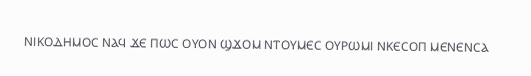ⲚⲒⲔⲞⲆⲎⲘⲞⲤ ⲚⲀϤ ϪⲈ ⲠⲰⲤ ⲞⲨⲞⲚ ϢϪⲞⲘ ⲚⲦⲞⲨⲘⲈⲤ ⲞⲨⲢⲰⲘⲒ ⲚⲔⲈⲤⲞⲠ ⲘⲈⲚⲈⲚⲤⲀ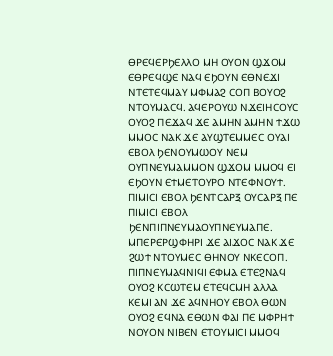ⲐⲢⲈϤⲈⲢϦⲈⲖⲖⲞ ⲘⲎ ⲞⲨⲞⲚ ϢϪⲞⲘ ⲈⲐⲢⲈϤϢⲈ ⲚⲀϤ ⲈϦⲞⲨⲚ ⲈⲐⲚⲈϪⲒ ⲚⲦⲈⲦⲈϤⲘⲀⲨ ⲘⲪⲘⲀϨ ⲤⲞⲠ ⲂⲞⲨⲞϨ ⲚⲦⲞⲨⲘⲀⲤϤ. ⲀϤⲈⲢⲞⲨⲰ ⲚϪⲈⲒⲎⲤⲞⲨⲤ ⲞⲨⲞϨ ⲠⲈϪⲀϤ ϪⲈ ⲀⲘⲎⲚ ⲀⲘⲎⲚ ϮϪⲰ ⲘⲘⲞⲤ ⲚⲀⲔ ϪⲈ ⲀⲨϢⲦⲈⲘⲘⲈⲤ ⲞⲨⲀⲒ ⲈⲂⲞⲖ ϦⲈⲚⲞⲨⲘⲰⲞⲨ ⲚⲈⲘ ⲞⲨⲠⲚⲈⲨⲘⲀⲘⲘⲞⲚ ϢϪⲞⲘ ⲘⲘⲞϤ ⲈⲒ ⲈϦⲞⲨⲚ ⲈϮⲘⲈⲦⲞⲨⲢⲞ ⲚⲦⲈⲪⲚⲞⲨϮ. ⲠⲒⲘⲒⲤⲒ ⲈⲂⲞⲖ ϦⲈⲚⲦⲤⲀⲢⲜ ⲞⲨⲤⲀⲢⲜ ⲠⲈ ⲠⲒⲘⲒⲤⲒ ⲈⲂⲞⲖ ϦⲈⲚⲠⲒⲠⲚⲈⲨⲘⲀⲞⲨⲠⲚⲈⲨⲘⲀⲠⲈ. ⲘⲠⲈⲢⲈⲢϢⲪⲎⲢⲒ ϪⲈ ⲀⲒϪⲞⲤ ⲚⲀⲔ ϪⲈ ϨⲰϮ ⲚⲦⲞⲨⲘⲈⲤ ⲐⲎⲚⲞⲨ ⲚⲔⲈⲤⲞⲠ. ⲠⲒⲠⲚⲈⲨⲘⲀϤⲚⲒϤⲒ ⲈⲪⲘⲀ ⲈⲦⲈϨⲚⲀϤ ⲞⲨⲞϨ ⲔⲤⲰⲦⲈⲘ ⲈⲦⲈϤⲤⲘⲎ ⲀⲖⲖⲀ ⲔⲈⲘⲒ ⲀⲚ ϪⲈ ⲀϤⲚⲎⲞⲨ ⲈⲂⲞⲖ ⲐⲰⲚ ⲞⲨⲞϨ ⲈϤⲚⲀ ⲈⲐⲰⲚ ⲪⲀⲒ ⲠⲈ ⲘⲪⲢⲎϮ ⲚⲞⲨⲞⲚ ⲚⲒⲂⲈⲚ ⲈⲦⲞⲨⲘⲒⲤⲒ ⲘⲘⲞϤ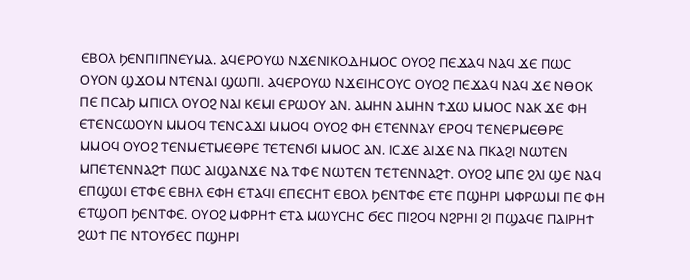ⲈⲂⲞⲖ ϦⲈⲚⲠⲒⲠⲚⲈⲨⲘⲀ. ⲀϤⲈⲢⲞⲨⲰ ⲚϪⲈⲚⲒⲔⲞⲆⲎⲘⲞⲤ ⲞⲨⲞϨ ⲠⲈϪⲀϤ ⲚⲀϤ ϪⲈ ⲠⲰⲤ ⲞⲨⲞⲚ ϢϪⲞⲘ ⲚⲦⲈⲚⲀⲒ ϢⲰⲠⲒ. ⲀϤⲈⲢⲞⲨⲰ ⲚϪⲈⲒⲎⲤⲞⲨⲤ ⲞⲨⲞϨ ⲠⲈϪⲀϤ ⲚⲀϤ ϪⲈ ⲚⲐⲞⲔ ⲠⲈ ⲠⲤⲀϦ ⲘⲠⲒⲤⲖ ⲞⲨⲞϨ ⲚⲀⲒ ⲔⲈⲘⲒ ⲈⲢⲰⲞⲨ ⲀⲚ. ⲀⲘⲎⲚ ⲀⲘⲎⲚ ϮϪⲰ ⲘⲘⲞⲤ ⲚⲀⲔ ϪⲈ ⲪⲎ ⲈⲦⲈⲚⲤⲰⲞⲨⲚ ⲘⲘⲞϤ ⲦⲈⲚⲤⲀϪⲒ ⲘⲘⲞϤ ⲞⲨⲞϨ ⲪⲎ ⲈⲦⲈⲚⲚⲀⲨ ⲈⲢⲞϤ ⲦⲈⲚⲈⲢⲘⲈⲐⲢⲈ ⲘⲘⲞϤ ⲞⲨⲞϨ ⲦⲈⲚⲘⲈⲦⲘⲈⲐⲢⲈ ⲦⲈⲦⲈⲚϬⲒ ⲘⲘⲞⲤ ⲀⲚ. ⲒⲤϪⲈ ⲀⲒϪⲈ ⲚⲀ ⲠⲔⲀϨⲒ ⲚⲰⲦⲈⲚ ⲘⲠⲈⲦⲈⲚⲚⲀϨϮ ⲠⲰⲤ ⲀⲒϢⲀⲚϪⲈ ⲚⲀ ⲦⲪⲈ ⲚⲰⲦⲈⲚ ⲦⲈⲦⲈⲚⲚⲀϨϮ. ⲞⲨⲞϨ ⲘⲠⲈ ϨⲖⲒ ϢⲈ ⲚⲀϤ ⲈⲠϢⲰⲒ ⲈⲦⲪⲈ ⲈⲂⲎⲖ ⲈⲪⲎ ⲈⲦⲀϤⲒ ⲈⲠⲈⲤⲎⲦ ⲈⲂⲞⲖ ϦⲈⲚⲦⲪⲈ ⲈⲦⲈ ⲠϢⲎⲢⲒ ⲘⲪⲢⲰⲘⲒ ⲠⲈ ⲪⲎ ⲈⲦϢⲞⲠ ϦⲈⲚⲦⲪⲈ. ⲞⲨⲞϨ ⲘⲪⲢⲎϮ ⲈⲦⲀ ⲘⲰⲨⲤⲎⲤ ϬⲈⲤ ⲠⲒϨⲞϤ ⲚϨⲢⲎⲒ ϨⲒ ⲠϢⲀϤⲈ ⲠⲀⲒⲢⲎϮ ϨⲰϮ ⲠⲈ ⲚⲦⲞⲨϬⲈⲤ ⲠϢⲎⲢⲒ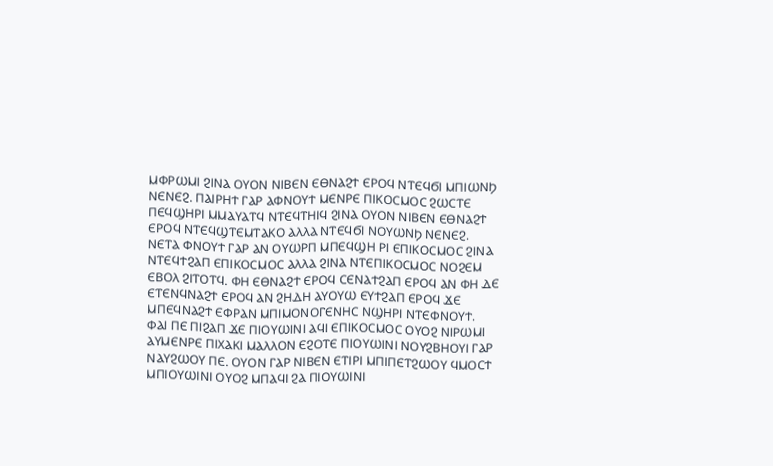ⲘⲪⲢⲰⲘⲒ ϨⲒⲚⲀ ⲞⲨⲞⲚ ⲚⲒⲂⲈⲚ ⲈⲐⲚⲀϨϮ ⲈⲢⲞϤ ⲚⲦⲈϤϬⲒ ⲘⲠⲒⲰⲚϦ ⲚⲈⲚⲈϨ. ⲠⲀⲒⲢⲎϮ ⲄⲀⲢ ⲀⲪⲚⲞⲨϮ ⲘⲈⲚⲢⲈ ⲠⲒⲔⲞⲤⲘⲞⲤ ϨⲰⲤⲦⲈ ⲠⲈϤϢⲎⲢⲒ ⲘⲘⲀⲨⲀⲦϤ ⲚⲦⲈϤⲦⲎⲒϤ ϨⲒⲚⲀ ⲞⲨⲞⲚ ⲚⲒⲂⲈⲚ ⲈⲐⲚⲀϨϮ ⲈⲢⲞϤ ⲚⲦⲈϤϢⲦⲈⲘⲦⲀⲔⲞ ⲀⲖⲖⲀ ⲚⲦⲈϤϬⲒ ⲚⲞⲨⲰⲚϦ ⲚⲈⲚⲈϨ. ⲚⲈⲦⲀ ⲪⲚⲞⲨϮ ⲄⲀⲢ ⲀⲚ ⲞⲨⲰⲢⲠ ⲘⲠⲈϤϢⲎ ⲢⲒ ⲈⲠⲒⲔⲞⲤⲘⲞⲤ ϨⲒⲚⲀ ⲚⲦⲈϤϮϨⲀⲠ ⲈⲠⲒⲔⲞⲤⲘⲞⲤ ⲀⲖⲖⲀ ϨⲒⲚⲀ ⲚⲦⲈⲠⲒⲔⲞⲤⲘⲞⲤ ⲚⲞϨⲈⲘ ⲈⲂⲞⲖ ϨⲒⲦⲞⲦϤ. ⲪⲎ ⲈⲐⲚⲀϨϮ ⲈⲢⲞϤ ⲤⲈⲚⲀϮϨⲀⲠ ⲈⲢⲞϤ ⲀⲚ ⲪⲎ ⲆⲈ ⲈⲦⲈⲚϤⲚⲀϨϮ ⲈⲢⲞϤ ⲀⲚ ϨⲎⲆⲎ ⲀⲨⲞⲨⲰ ⲈⲨϮϨⲀⲠ ⲈⲢⲞϤ ϪⲈ ⲘⲠⲈϤⲚⲀϨϮ ⲈⲪⲢⲀⲚ ⲘⲠⲒⲘⲞⲚⲞⲄⲈⲚⲎⲤ ⲚϢⲎⲢⲒ ⲚⲦⲈⲪⲚⲞⲨϮ. ⲪⲀⲒ ⲠⲈ ⲠⲒϨⲀⲠ ϪⲈ ⲠⲒⲞⲨⲰⲒⲚⲒ ⲀϤⲒ ⲈⲠⲒⲔⲞⲤⲘⲞⲤ ⲞⲨⲞϨ ⲚⲒⲢⲰⲘⲒ ⲀⲨⲘⲈⲚⲢⲈ ⲠⲒⲬⲀⲔⲒ ⲘⲀⲖⲖⲞⲚ ⲈϨⲞⲦⲈ ⲠⲒⲞⲨⲰⲒⲚⲒ ⲚⲞⲨϨⲂⲎⲞⲨⲒ ⲄⲀⲢ ⲚⲀⲨϨⲰⲞⲨ ⲠⲈ. ⲞⲨⲞⲚ ⲄⲀⲢ ⲚⲒⲂⲈⲚ ⲈⲦⲒⲢⲒ ⲘⲠⲒⲠⲈⲦϨⲰⲞⲨ ϤⲘⲞⲤϮ ⲘⲠⲒⲞⲨⲰⲒⲚⲒ ⲞⲨⲞϨ ⲘⲠⲀϤⲒ ϨⲀ ⲠⲒⲞⲨⲰⲒⲚⲒ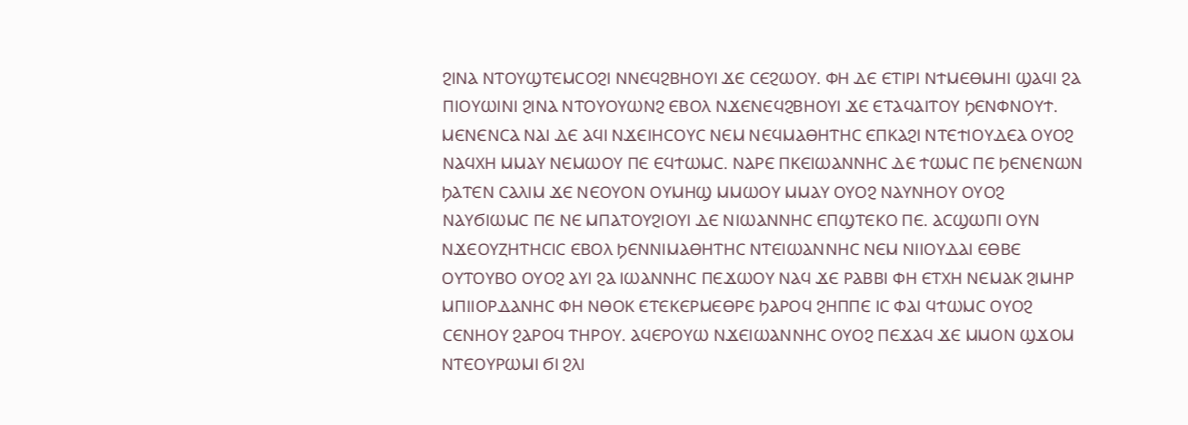ϨⲒⲚⲀ ⲚⲦⲞⲨϢⲦⲈⲘⲤⲞϨⲒ ⲚⲚⲈϤϨⲂⲎⲞⲨⲒ ϪⲈ ⲤⲈϨⲰⲞⲨ. ⲪⲎ ⲆⲈ ⲈⲦⲒⲢⲒ ⲚϮⲘⲈⲐⲘⲎⲒ ϢⲀϤⲒ ϨⲀ ⲠⲒⲞⲨⲰⲒⲚⲒ ϨⲒⲚⲀ ⲚⲦⲞⲨⲞⲨⲰⲚϨ ⲈⲂⲞⲖ ⲚϪⲈⲚⲈϤϨⲂⲎⲞⲨⲒ ϪⲈ ⲈⲦⲀϤⲀⲒⲦⲞⲨ ϦⲈⲚⲪⲚⲞⲨϮ. ⲘⲈⲚⲈⲚⲤⲀ ⲚⲀⲒ ⲆⲈ ⲀϤⲒ ⲚϪⲈⲒⲎⲤⲞⲨⲤ ⲚⲈⲘ ⲚⲈϤⲘⲀⲐⲎⲦⲎⲤ ⲈⲠⲔⲀϨⲒ ⲚⲦⲈϮⲒⲞⲨⲆⲈⲀ ⲞⲨⲞϨ ⲚⲀϤⲬⲎ ⲘⲘⲀⲨ ⲚⲈⲘⲰⲞⲨ ⲠⲈ ⲈϤϮⲰⲘⲤ. ⲚⲀⲢⲈ ⲠⲔⲈⲒⲰⲀⲚⲚⲎⲤ ⲆⲈ ϮⲰⲘⲤ ⲠⲈ ϦⲈⲚⲈⲚⲰⲚ ϦⲀⲦⲈⲚ ⲤⲀⲖⲒⲘ ϪⲈ ⲚⲈⲞⲨⲞⲚ ⲞⲨⲘⲎϢ ⲘⲘⲰⲞⲨ ⲘⲘⲀⲨ ⲞⲨⲞϨ ⲚⲀⲨⲚⲎⲞⲨ ⲞⲨⲞϨ ⲚⲀⲨϬⲒⲰⲘⲤ ⲠⲈ ⲚⲈ ⲘⲠⲀⲦⲞⲨϨⲒⲞⲨⲒ ⲆⲈ ⲚⲒⲰⲀⲚⲚⲎⲤ ⲈⲠϢⲦⲈⲔⲞ ⲠⲈ. ⲀⲤϢⲰⲠⲒ ⲞⲨⲚ ⲚϪⲈⲞⲨⲌⲎⲦⲎⲤⲒⲤ ⲈⲂⲞⲖ ϦⲈⲚⲚⲒⲘⲀⲐⲎⲦⲎⲤ ⲚⲦⲈⲒⲰⲀⲚⲚⲎⲤ ⲚⲈⲘ ⲚⲒⲒⲞⲨⲆⲀⲒ ⲈⲐⲂⲈ ⲞⲨⲦⲞⲨⲂⲞ ⲞⲨⲞϨ ⲀⲨⲒ ϨⲀ ⲒⲰⲀⲚⲚⲎⲤ ⲠⲈϪⲰⲞⲨ ⲚⲀϤ ϪⲈ ⲢⲀⲂⲂⲒ ⲪⲎ ⲈⲦⲬⲎ ⲚⲈⲘⲀⲔ ϨⲒⲘⲎⲢ ⲘⲠⲒⲒⲞⲢⲆⲀⲚⲎⲤ ⲪⲎ ⲚⲐⲞⲔ ⲈⲦⲈⲔⲈⲢⲘⲈⲐⲢⲈ ϦⲀⲢⲞϤ ϨⲎⲠⲠⲈ ⲒⲤ ⲪⲀⲒ ϤϮⲰⲘⲤ ⲞⲨⲞϨ ⲤⲈⲚⲎⲞⲨ ϨⲀⲢⲞϤ ⲦⲎⲢⲞⲨ. ⲀϤⲈⲢⲞⲨⲰ ⲚϪⲈⲒⲰⲀⲚⲚⲎⲤ ⲞⲨⲞϨ ⲠⲈϪⲀϤ ϪⲈ ⲘⲘⲞⲚ ϢϪⲞⲘ ⲚⲦⲈⲞⲨⲢⲰⲘⲒ ϬⲒ ϨⲖⲒ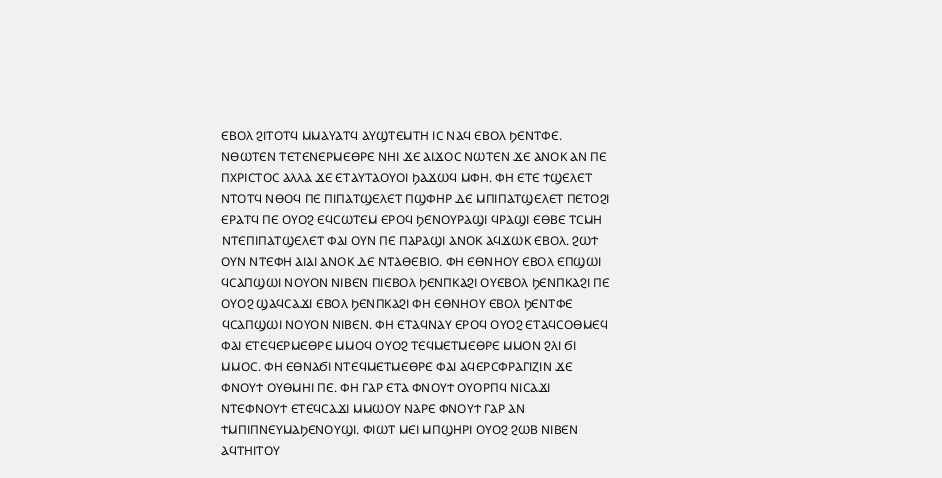ⲈⲂⲞⲖ ϨⲒⲦⲞⲦϤ ⲘⲘⲀⲨⲀⲦϤ ⲀⲨϢⲦⲈⲘⲦⲎ ⲒⲤ ⲚⲀϤ ⲈⲂⲞⲖ ϦⲈⲚⲦⲪⲈ. ⲚⲐⲰⲦⲈⲚ ⲦⲈⲦⲈⲚⲈⲢⲘⲈⲐⲢⲈ ⲚⲎⲒ ϪⲈ ⲀⲒϪⲞⲤ ⲚⲰⲦⲈⲚ ϪⲈ ⲀⲚⲞⲔ ⲀⲚ ⲠⲈ ⲠⲬⲢⲒⲤⲦⲞⲤ ⲀⲖⲖⲀ ϪⲈ ⲈⲦⲀⲨⲦⲀⲞⲨⲞⲒ ϦⲀϪⲰϤ ⲘⲪⲎ. ⲪⲎ ⲈⲦⲈ ϮϢⲈⲖⲈⲦ ⲚⲦⲞⲦϤ ⲚⲐⲞϤ ⲠⲈ ⲠⲒⲠⲀⲦϢⲈⲖⲈⲦ ⲠϢⲪⲎⲢ ⲆⲈ ⲘⲠⲒⲠⲀⲦϢⲈⲖⲈⲦ ⲠⲈⲦⲞϨⲒ ⲈⲢⲀⲦϤ ⲠⲈ ⲞⲨⲞϨ ⲈϤⲤⲰⲦⲈⲘ ⲈⲢⲞϤ ϦⲈⲚⲞⲨⲢⲀϢⲒ ϤⲢⲀϢⲒ ⲈⲐⲂⲈ ⲦⲤⲘⲎ ⲚⲦⲈⲠⲒⲠⲀⲦϢⲈⲖⲈⲦ ⲪⲀⲒ ⲞⲨⲚ ⲠⲈ ⲠⲀⲢⲀϢⲒ ⲀⲚⲞⲔ ⲀϤϪⲰⲔ ⲈⲂⲞⲖ. ϨⲰϮ ⲞⲨⲚ ⲚⲦⲈⲪⲎ ⲀⲒⲀⲒ ⲀⲚⲞⲔ ⲆⲈ ⲚⲦⲀⲐⲈⲂⲒⲞ. ⲪⲎ ⲈⲐⲚⲎⲞⲨ ⲈⲂⲞⲖ ⲈⲠϢⲰⲒ ϤⲤⲀⲠϢⲰⲒ ⲚⲞⲨⲞⲚ ⲚⲒⲂⲈⲚ ⲠⲒⲈⲂⲞⲖ ϦⲈⲚⲠⲔⲀϨⲒ ⲞⲨⲈⲂⲞⲖ ϦⲈⲚⲠⲔⲀϨⲒ ⲠⲈ ⲞⲨⲞϨ ϢⲀϤⲤⲀϪⲒ ⲈⲂⲞⲖ ϦⲈⲚⲠⲔⲀϨⲒ ⲪⲎ ⲈⲐⲚⲎⲞⲨ ⲈⲂⲞⲖ ϦⲈⲚⲦⲪⲈ ϤⲤⲀⲠϢⲰⲒ ⲚⲞⲨⲞⲚ ⲚⲒⲂⲈⲚ. ⲪⲎ ⲈⲦⲀϤⲚⲀⲨ ⲈⲢⲞϤ ⲞⲨⲞϨ ⲈⲦⲀϤⲤⲞⲐⲘⲈϤ ⲪⲀⲒ ⲈⲦⲈϤⲈⲢⲘⲈⲐⲢⲈ ⲘⲘⲞϤ ⲞⲨⲞϨ ⲦⲈϤⲘⲈⲦⲘⲈⲐⲢⲈ ⲘⲘⲞⲚ ϨⲖⲒ ϬⲒ ⲘⲘⲞⲤ. ⲪⲎ ⲈⲐⲚⲀϬⲒ ⲚⲦⲈϤⲘⲈⲦⲘⲈⲐⲢⲈ ⲪⲀⲒ ⲀϤⲈⲢⲤⲪⲢⲀⲄⲒⲌⲒⲚ ϪⲈ ⲪⲚⲞⲨϮ ⲞⲨⲐⲘⲎⲒ ⲠⲈ. ⲪⲎ ⲄⲀⲢ ⲈⲦⲀ ⲪⲚⲞⲨϮ ⲞⲨⲞⲢⲠϤ ⲚⲒⲤⲀϪⲒ ⲚⲦⲈⲪⲚⲞⲨϮ ⲈⲦⲈϤⲤⲀϪⲒ ⲘⲘⲰⲞⲨ ⲚⲀⲢⲈ ⲪⲚⲞⲨϮ ⲄⲀⲢ ⲀⲚ ϮⲘⲠⲒⲠⲚⲈⲨⲘⲀϦⲈⲚⲞⲨϢⲒ. ⲪⲒⲰⲦ ⲘⲈⲒ ⲘⲠϢⲎⲢⲒ ⲞⲨⲞϨ ϨⲰⲂ ⲚⲒⲂⲈⲚ ⲀϤⲦⲎⲒⲦⲞⲨ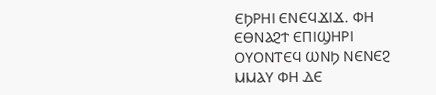ⲈϦⲢⲎⲒ ⲈⲚⲈϤϪⲒϪ. ⲪⲎ ⲈⲐⲚⲀϨϮ ⲈⲠⲒϢⲎⲢⲒ ⲞⲨⲞⲚⲦⲈϤ ⲰⲚϦ ⲚⲈⲚⲈϨ ⲘⲘⲀⲨ ⲪⲎ ⲆⲈ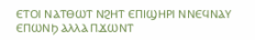ⲈⲦⲞⲒ ⲚⲀⲦⲐⲰⲦ ⲚϨⲎⲦ ⲈⲠⲒϢⲎⲢⲒ ⲚⲚⲈϤⲚⲀⲨ ⲈⲠⲰⲚϦ ⲀⲖⲖⲀ ⲠϪⲰⲚⲦ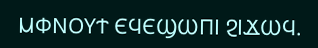ⲘⲪⲚⲞⲨϮ ⲈϤⲈϢⲰⲠⲒ ϨⲒϪⲰϤ.